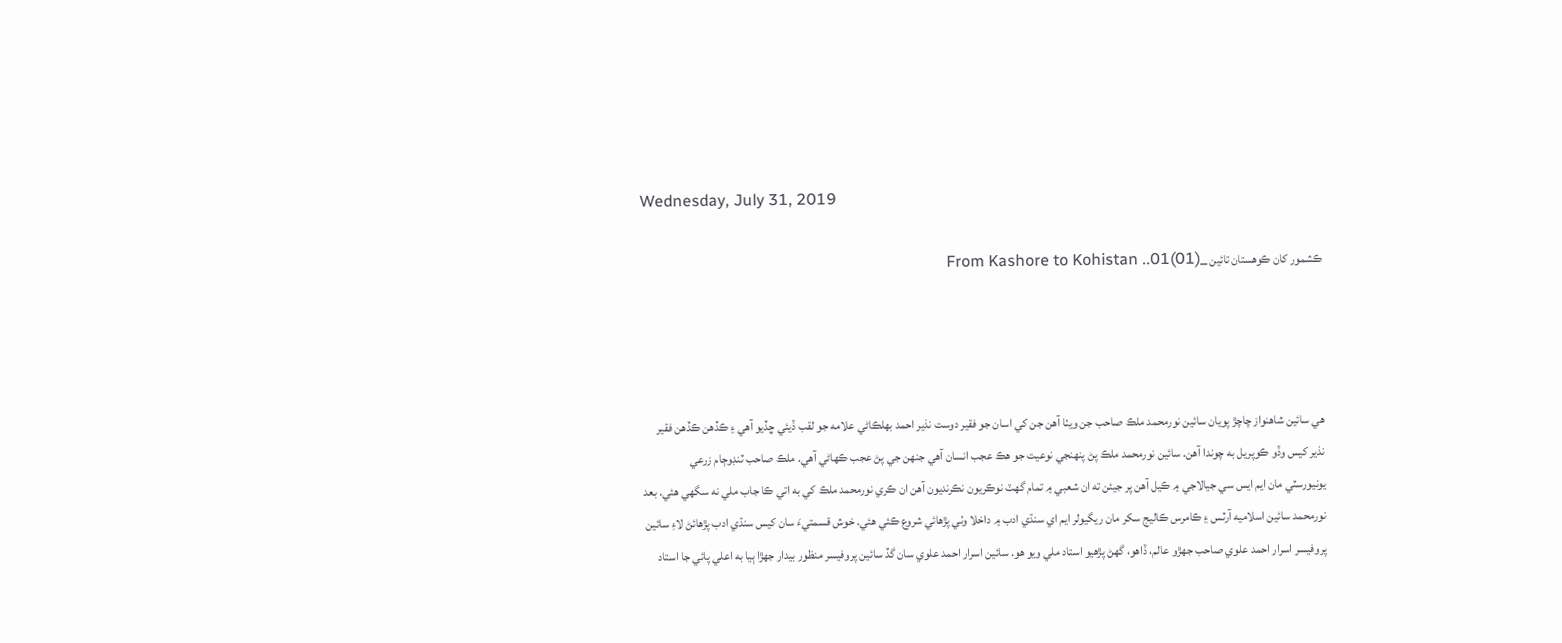Wednesday, July 31, 2019

ڪشمور کان ڪوهستان تائين _(01)From Kashore to Kohistan ..01




هي سائين شاهنواز چاچڙ پويان سائين نورمحمد ملڪ صاحب جن ويٺا آهن جن کي اسان جو فقير دوست نذير احمد بهلڪاڻي علامه جو لقب ڏيئي ڇڏيو آهي ۽ ڪڏهن ڪڏهن فقير نذير کيس وڏو ڪوپريل به چوندا آهن. سائين نورمحمد ملڪ پڻ پنهنجي نوعيت جو هڪ عجب انسان آهي جنهن جي پڻ عجب ڪهاڻي آهي. ملڪ صاحب ٽنڊوڄام زرعي
يونيورسٽي مان ايم ايس سي جيالاجي ۾ ڪيل آهن پر جيئن ته ان شعبي ۾ تمام گهٽ نوڪريون نڪرنديون آهن ان ڪري نورمحمد ملڪ کي به اتي ڪا جاب ملي نه سگهي هئي. بعد نورمحمد سائين اسلاميه آرٽس ۽ ڪامرس ڪاليج سکر مان ريگيولر ايم اي سنڌي ادب ۾ داخلا وٺي پڙهائي شروع ڪئي هئي. خوش قسمتيءَ سان کيس سنڌي ادب پڙهائڻ لاءِ سائين پروفيسر اسرار احمد علوي صاحب جهڙو عالم، ڏاهو، گهڻ پڙهيو استاد ملي ويو هو. سائين اسرار احمد علوي سان گڏ سائين پروفيسر منظور بيدار جهڙا ٻيا به اعلي پائي جا استاد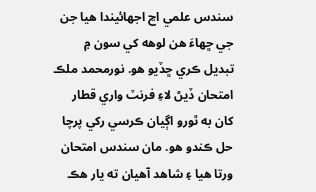سندس علمي اڃ اجهائيندا هيا جن جي ڇهاءَ هن لوهه کي سون ۾ تبديل ڪري ڇڏيو هو. نورمحمد ملڪ امتحان ڏيڻ لاءِ فرنٽ واري قطار کان به ٿورو اڳيان ڪرسي رکي پرچا حل ڪندو هو. مان سندس امتحان ورتا هيا ۽ شاهد آهيان ته يار هڪ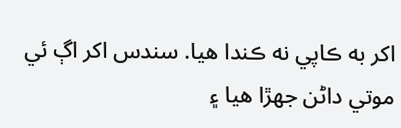اکر به ڪاپي نه ڪندا هيا. سندس اکر اڳ ئي موتي داڻن جهڙا هيا ۽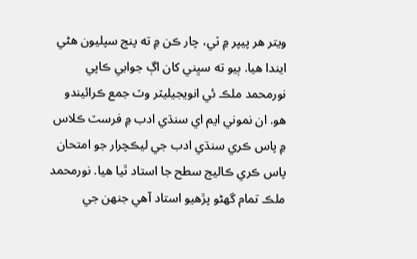ويتر هر پيپر ۾ ٽي، چار ڪن ۾ ته پنج سپليون هڻي ايندا هيا. ٻيو ته سڀني کان اڳ جوابي ڪاپي نورمحمد ملڪ ئي انويجيليٽر وٽ جمع ڪرائيندو هو. ان نموني ايم اي سنڌي ادب ۾ فرسٽ ڪلاس ۾ پاس ڪري سنڌي ادب جي ليڪچرار جو امتحان پاس ڪري ڪاليج سطح جا استاد ٿيا هيا. نورمحمد ملڪ تمام گهڻو پڙهيو استاد آهي جنهن جي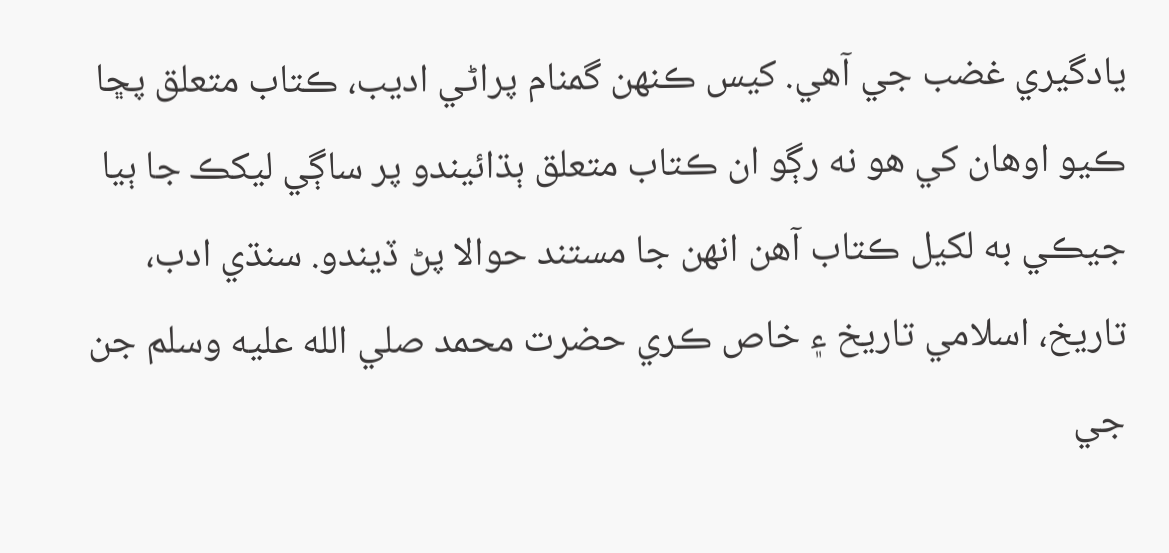يادگيري غضب جي آهي. کيس ڪنهن گمنام پراڻي اديب، ڪتاب متعلق پڇا ڪيو اوهان کي هو نه رڳو ان ڪتاب متعلق ٻڌائيندو پر ساڳي ليکڪ جا ٻيا جيڪي به لکيل ڪتاب آهن انهن جا مستند حوالا پڻ ڏيندو. سنڌي ادب، تاريخ، اسلامي تاريخ ۽ خاص ڪري حضرت محمد صلي الله عليه وسلم جن جي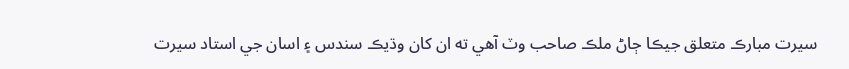سيرت مبارڪ متعلق جيڪا ڄاڻ ملڪ صاحب وٽ آهي ته ان کان وڌيڪ سندس ۽ اسان جي استاد سيرت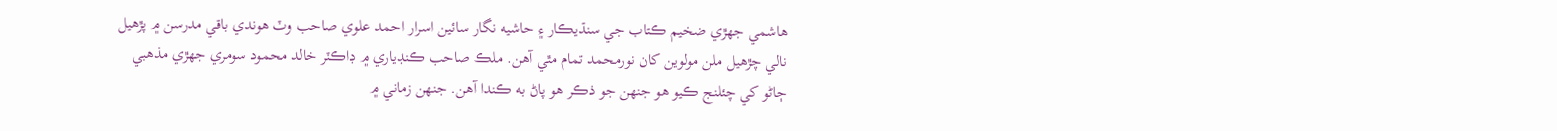هاشمي جهڙي ضخيم ڪتاب جي سنڌيڪار ۽ حاشيه نگار سائين اسرار احمد علوي صاحب وٽ هوندي باقي مدرسن ۾ پڙهيل نالي چڙهيل ملن مولوين کان نورمحمد تمام مٿي آهن. ملڪ صاحب ڪنڊياري ۾ ڊاڪٽر خالد محمود سومري جهڙي مذهبي ڄاڻو کي چئلنج ڪيو هو جنهن جو ذڪر هو پاڻ به ڪندا آهن. جنهن زماني ۾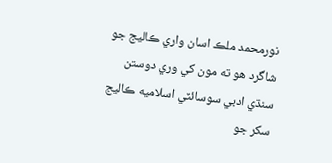نورمحمد ملڪ اسان واري ڪاليج جو شاگرد هو ته مون کي وري دوستن سنڌي ادبي سوسائٽي اسلاميه ڪاليج سکر جو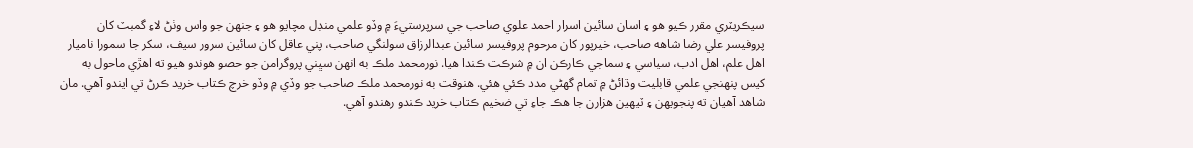سيڪريٽري مقرر ڪيو هو ۽ اسان سائين اسرار احمد علوي صاحب جي سرپرستيءَ ۾ وڏو علمي منڊل مچايو هو ۽ جنهن جو واس وٺڻ لاءِ گمبٽ کان پروفيسر علي رضا شاهه صاحب، خيرپور کان مرحوم پروفيسر سائين عبدالرزاق سولنگي صاحب، پني عاقل کان سائين سرور سيف، سکر جا سمورا ناميار اهل علم، اهل ادب، سياسي ۽ سماجي ڪارڪن ان ۾ شرڪت ڪندا هيا. نورمحمد ملڪ به انهن سڀني پروگرامن جو حصو هوندو هيو ته اهڙي ماحول به کيس پنهنجي علمي قابليت وڌائڻ ۾ تمام گهڻي مدد ڪئي هئي. هنوقت به نورمحمد ملڪ صاحب جو وڏي ۾ وڏو خرچ ڪتاب خريد ڪرڻ تي ايندو آهي. مان شاهد آھيان ته پنجويهن ۽ ٽيهين هزارن جا هڪ جاءِ تي ضخيم ڪتاب خريد ڪندو رهندو آهي.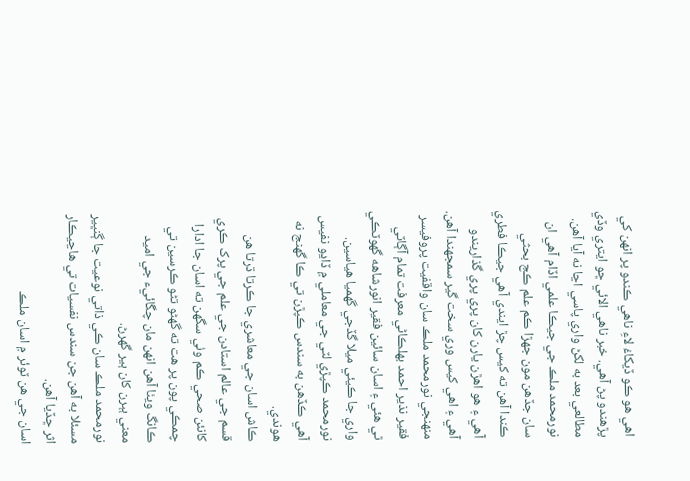اهي هو ڪو ڏيکاءُ لاءِ ناهي ڪندو پر انهن کي پڙهندو پڻ آهي. خبر ناهي الائي ڇو ايتري وڏي مطالعي بعد به لکڻ واري پاسي اڃا نه آيا آهن.
نورمحمد ملڪ جي جيڪا علمي اڏام آهي ان سان جڏهن مون جهڙا ڪم علم ڪج بحثي ڪندا آهن ته کيس چڙ ايندي آهي جيڪا فطري آهي ۽ هو اهڙن يارن کان پري پري گذاريندو آهي ۽ اهي کيس وري سخت گير سمجهندا آهن. منهنجي نورمحمد ملڪ سان واقفيت پروفيسر فقير نذير احمد بهلڪاڻي معرفت تمام آڳاٽي ٿي هئي ۽ اسان سائين فقير انورشاهه گهوٽڪي واري جا ڪيئي ميلا گڏجي گهميا هياسين. نورمحمد ڪپڙي لٽي جي معاملي ۾ ڏاڍو نفيس آهي ڪڏهن به سندس ڪپڙن تي ڪا گهنج نه هوندي.
ڪاش اسان جي معاشري جا ڪرتا ڌرتا هن قسم جي عالم استادن جي علم جي پرک ڪري کانئن صحي ڪم وٺي سگهن ته اسان جا ادارا چمڪي پون پر هت ته گهڻو تڻو ڪرسين تي ڪانگ ويٺا آهن انهن مان چڱائيء جي اميد معني ٻٻرن کان ٻير گهرڻ.
نورمحمد ملڪ سان ڪي ذاتي نوعيت جا ڳنڀير مسئلا به آهن جن سندس نفسيات تي هاڃيڪار اثر ڇڏيا آهن.
اسان جي هن ٽوئر ۾ اسان ملڪ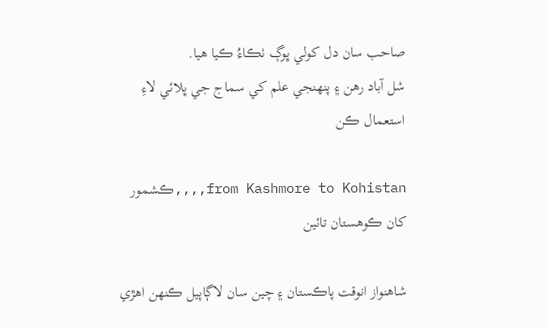صاحب سان دل کولي ڀوڳ ٺڪاءُ ڪيا هيا.
شل آباد رهن ۽ پنهنجي علم کي سماج جي ڀلائي لاءِ استعمال ڪن

from Kashmore to Kohistan,,,,ڪشمور کان ڪوهستان تائين

شاهنواز انوقت پاڪستان ۽ چين سان لاڳاپيل ڪنهن اهڙي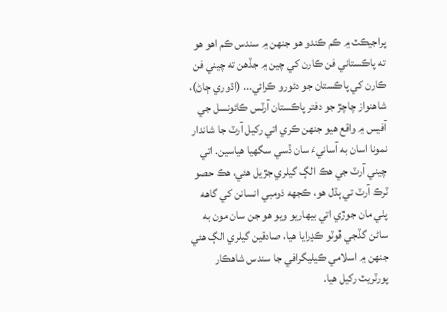پراجيڪٽ ۾ ڪم ڪندو هو جنهن ۾ سندس ڪم اهو هو ته پاڪستاني فن ڪارن کي چين ۾ جڏهن ته چيني فن ڪارن کي پاڪستان جو دئورو ڪرائي... (اڌوري ڄاڻ)، شاهنواز چاچڙ جو دفتر پاڪستان آرٽس ڪائونسل جي آفيس ۾ واقع هيو جنهن ڪري اتي رکيل آرٽ جا شاندار نمونا اسان به آسانيءَ سان ڏسي سگهيا هياسين. اتي چيني آرٽ جي هڪ الڳ گيلري جڙيل هئي، هڪ حصو ٽرڪ آرٽ تي ٻڌل هو، ڪجهه ذومبي انسانن کي گاهه پٺي مان جوڙي اتي بيهاريو ويو هو جن سان مون به ساڻن گڏجي ڦوٽو ڪڍرايا هيا، صادقين گيلري الڳ هئي جنهن ۾ اسلامي ڪيليگرافي جا سندس شاهڪار پورٽريٽ رکيل هيا.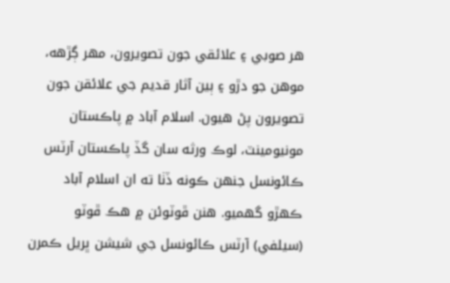هر صوبي ۽ علائقي جون تصويرون، مهر ڳڙهه، موهن جو دڙو ۽ ٻين آثار قديم جي علائقن جون تصويرون پڻ هيون. اسلام آباد ۾ پاڪستان مونيومينٽ، لوڪ ورثه سان گڏ پاڪستان آرٽس ڪائونسل جنهن ڪونه ڏٺا ته ان اسلام آباد ڪهڙو گهميو. هنن ڦوٽوئن ۾ هڪ ڦوٽو (سيلفي) آرٽس ڪائونسل جي شيشن ڀريل ڪمرن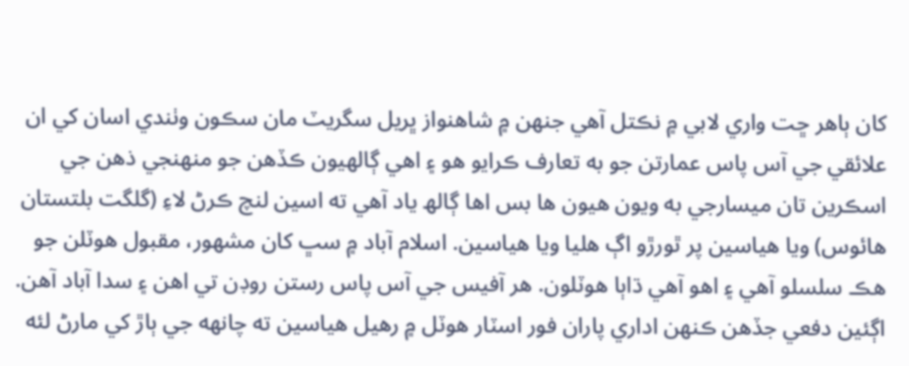کان ٻاهر ڇت واري لابي ۾ نڪتل آهي جنهن ۾ شاهنواز ڀريل سگريٽ مان سڪون وٺندي اسان کي ان علائقي جي آس پاس عمارتن جو به تعارف ڪرايو هو ۽ اهي ڳالهيون ڪڏهن جو منهنجي ذهن جي اسڪرين تان ميسارجي به ويون هيون ها بس اها ڳالھ ياد آهي ته اسين لنچ ڪرڻ لاءِ (گلگت بلتستان هائوس) ويا هياسين پر ٿورڙو اڳ هليا ويا هياسين. اسلام آباد ۾ سڀ کان مشهور، مقبول هوٽلن جو هڪ سلسلو آهي ۽ اهو آهي ڌاٻا هوٽلون. هر آفيس جي آس پاس رستن روڊن تي اهن ۽ سدا آباد آهن. اڳئين دفعي جڏهن ڪنهن اداري پاران فور اسٽار هوٽل ۾ رهيل هياسين ته چانهه جي ٻاڙ کي مارڻ لئه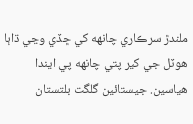ملندڙ سرڪاري چانهه کي ڇڏي وڃي ڌاٻا هوٽل جي کير پتي چانهه پي ايندا هياسين. جيستائين گلگت بلتستان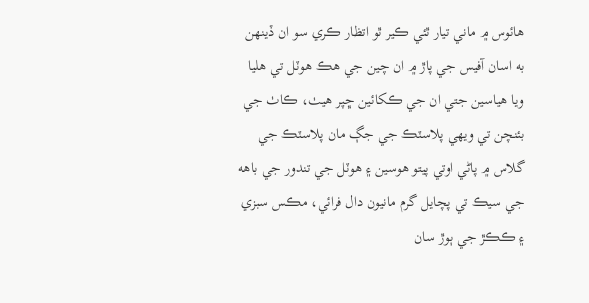هائوس ۾ ماني تيار ٿئي ڪير ٿو اتظار ڪري سو ان ڏينهن به اسان آفيس جي پاڙ ۾ ان چين جي هڪ هوٽل تي هليا ويا هياسين جتي ان جي ڪکائين ڇپر هيٺ، ڪاٺ جي بئنچن تي ويهي پلاسٽڪ جي جڳ مان پلاسٽڪ جي گلاس ۾ پاڻي اوتي پيتو هوسين ۽ هوٽل جي تندور جي باهه جي سيڪ تي پچايل گرم مانيون دال فرائي، مڪس سبزي ۽ ڪڪڙ جي ٻوڙ سان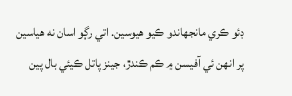ڊئو ڪري مانجهاندو ڪيو هيوسين. اتي رڳو اسان نه هياسين پر انهن ئي آفيسن ۾ ڪم ڪندڙ، جينز پاتل ڪيئي بال پين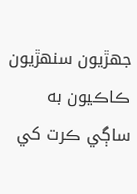جهڙيون سنهڙيون ڪاڪيون به ساڳي ڪرت کي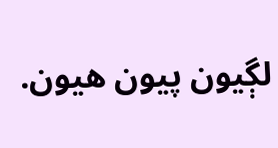لڳيون پيون هيون.